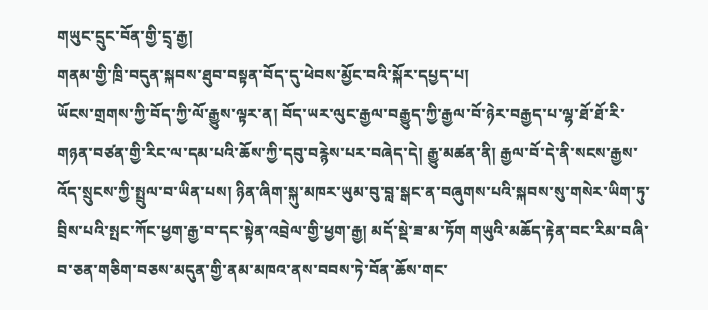གཡུང་དྲུང་བོན་གྱི་དྲྭ་རྒྱ།
གནམ་གྱི་ཁྲི་བདུན་སྐབས་ཐུབ་བསྟན་བོད་དུ་ཕེབས་མྱོང་བའི་སྐོར་དཔྱད་པ།
ཡོངས་གྲགས་ཀྱི་བོད་ཀྱི་ལོ་རྒྱུས་ལྟར་ན། བོད་ཡར་ལུང་རྒྱལ་བརྒྱུད་ཀྱི་རྒྱལ་བོ་ཉེར་བརྒྱད་པ་ལྷ་ཐོ་ཐོ་རི་གཉན་བཙན་གྱི་རིང་ལ་དམ་པའི་ཆོས་ཀྱི་དབུ་བརྙེས་པར་བཞེད་དེ། རྒྱུ་མཚན་ནི། རྒྱལ་བོ་དེ་ནི་སངས་རྒྱས་འོད་སྲུངས་ཀྱི་སྤྲུལ་བ་ཡིན་པས། ཉིན་ཞིག་སྐུ་མཁར་ཡུམ་བུ་བླ་སྒང་ན་བཞུགས་པའི་སྐབས་སུ་གསེར་ཡིག་ཏུ་བྲིས་པའི་སྤང་ཀོང་ཕྱག་རྒྱ་བ་དང་སྟེན་འབྲེལ་གྱི་ཕྱག་རྒྱ། མདོ་སྡེ་ཟ་མ་ཏོག གཡུའི་མཆོད་རྟེན་བང་རིམ་བཞི་བ་ཅན་གཅིག་བཅས་མདུན་གྱི་ནམ་མཁའ་ནས་བབས་ཏེ་བོན་ཆོས་གང་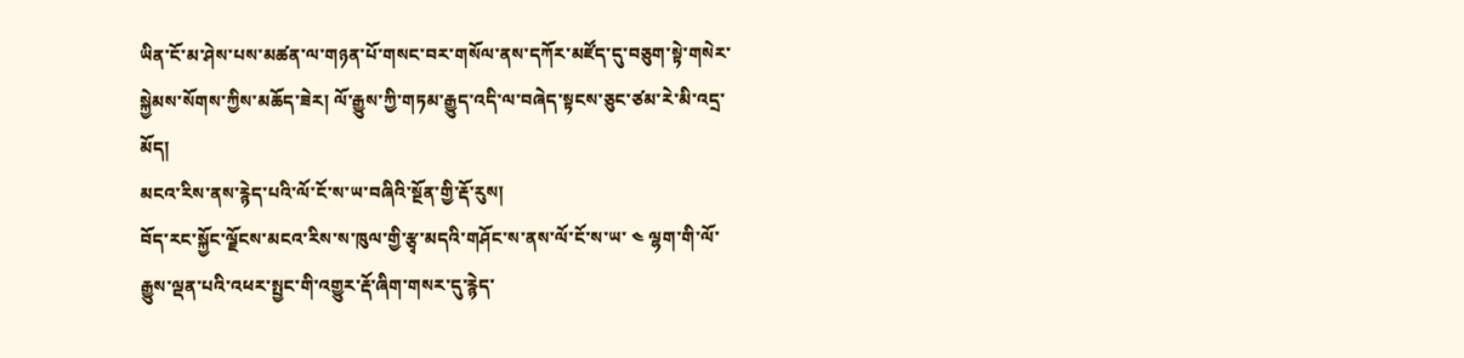ཡིན་ངོ་མ་ཤེས་པས་མཚན་ལ་གཉན་པོ་གསང་བར་གསོལ་ནས་དཀོར་མཛོད་དུ་བཅུག་སྟེ་གསེར་སྐྱེམས་སོགས་ཀྱིས་མཆོད་ཟེར། ལོ་རྒྱུས་ཀྱི་གཏམ་རྒྱུད་འདི་ལ་བཞེད་སྟངས་ཅུང་ཙམ་རེ་མི་འདྲ་མོད།
མངའ་རིས་ནས་རྙེད་པའི་ལོ་ངོ་ས་ཡ་བཞིའི་སྔོན་གྱི་རྡོ་རུས།
བོད་རང་སྐྱོང་ལྗོངས་མངའ་རིས་ས་ཁུལ་གྱི་རྩྭ་མདའི་གཤོང་ས་ནས་ལོ་ངོ་ས་ཡ་ ༤ ལྷག་གི་ལོ་རྒྱུས་ལྡན་པའི་འཕར་སྤྱང་གི་འགྱུར་རྡོ་ཞིག་གསར་དུ་རྙེད་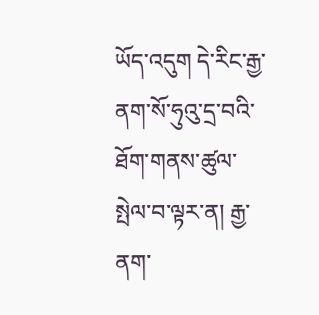ཡོད་འདུག དེ་རིང་རྒྱ་ནག་སོ་ཧུའུ་དྲ་བའི་ཐོག་གནས་ཚུལ་སྤེལ་བ་ལྟར་ན། རྒྱ་ནག་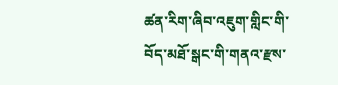ཚན་རིག་ཞིབ་འཇུག་གླིང་གི་བོད་མཐོ་སྒང་གི་གནའ་རྫས་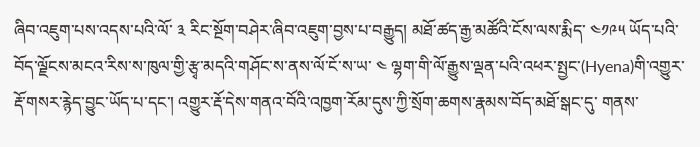ཞིབ་འཇུག་པས་འདས་པའི་ལོ་ ༣ རིང་སྔོག་བཤེར་ཞིབ་འཇུག་བྱས་པ་བརྒྱུད། མཐོ་ཚད་རྒྱ་མཚོའི་ངོས་ལས་རྨིད་ ༤༡༩༥ ཡོད་པའི་བོད་ལྗོངས་མངའ་རིས་ས་ཁུལ་གྱི་རྩྭ་མདའི་གཤོང་ས་ནས་ལོ་ངོ་ས་ཡ་ ༤ ལྷག་གི་ལོ་རྒྱུས་ལྡན་པའི་འཕར་སྤྱང་(Hyena)གི་འགྱུར་རྡོ་གསར་རྙེད་བྱུང་ཡོད་པ་དང་། འགྱུར་རྡོ་དེས་གནའ་བོའི་འཁྱག་རོམ་དུས་ཀྱི་སྲོག་ཆགས་རྣམས་བོད་མཐོ་སྒང་དུ་ གནས་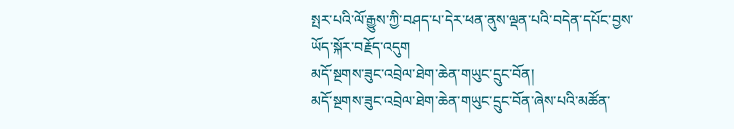སྤར་པའི་ལོ་རྒྱུས་ཀྱི་བཤད་པ་དེར་ཕན་ནུས་ལྡན་པའི་བདེན་དཔོང་བྱས་ཡོད་སྐོར་བརྗོད་འདུག
མདོ་སྔགས་ཟུང་འབྲེལ་ཐེག་ཆེན་གཡུང་དྲུང་བོན།
མདོ་སྔགས་ཟུང་འབྲེལ་ཐེག་ཆེན་གཡུང་དྲུང་བོན་ཞེས་པའི་མཚོན་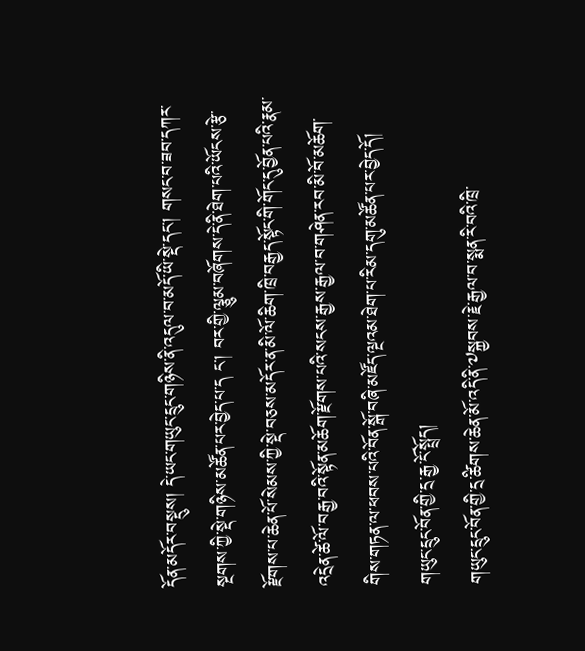དོན་མདོར་བསྡུས། དེ་ཡང་གཡུང་དྲུང་གཉིས་ནི་འདུལ་བ་མདོ་ཡི་སྡེ་དང་། གསང་བ་ཟབ་དཀར་སྔགས་ཀྱི་སྡེ་གཉིས་མཚོན་པར་བྱེད་པ་ད ང་། བར་གྱི་ལྕུམ་བཞོགས་དེ་ནི་ཐེག་པའི་ཡོངས་རྩེ་རྫོགས་པ་ཆེན་པོ་སེམས་ཀྱི་སྡེ་བཅས་མདོར་ན་མི་ལོ་ཆིག་ཁྲི་བརྒྱད་སྟོང་གི་གོང་དུ་བྱོན་པའི་རྣམ་འདྲེན་ཚེ་ལོ་བརྒྱ་བའི་སྟོན་མཆོག་རྫོགས་པའི་སངས་རྒྱས་རྒྱལ་བ་གཤེན་རབ་མི་བོ་མཆོག་གིས་གཏན་ལ་ཕབས་པའི་བོན་སྒོ་བཞི་མཛོད་ལྔའམ་ཐེག་པ་རིམ་དགུ་མཚོན་པར་བྱེད་དོ།
གཡུང་དྲུང་བོན་གྱི་དྲ་རྒྱ་ངོ་སྤྲོད།
གཡུང་དྲུང་བོན་གྱི་དྲ་ཚིགས་ཆེན་མོ་འདི་ནི་༧སྐྱབས་རྗེ་རྒྱལ་བ་སྨན་རི་བའི་ཁྲི་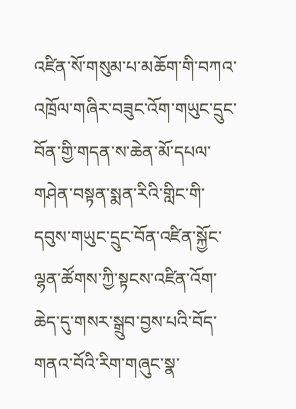འཛིན་སོ་གསུམ་པ་མཆོག་གི་བཀའ་འཁྲོལ་གཞིར་བཟུང་འོག་གཡུང་དྲུང་བོན་གྱི་གདན་ས་ཆེན་མོ་དཔལ་གཤེན་བསྟན་སྨན་རིའི་གླིང་གི་དབུས་གཡུང་དྲུང་བོན་འཛིན་སྐྱོང་ལྷན་ཚོགས་ཀྱི་སྟངས་འཛིན་འོག་ཆེད་དུ་གསར་སྒྲུབ་བྱས་པའི་བོད་གནའ་བོའི་རིག་གཞུང་སྣ་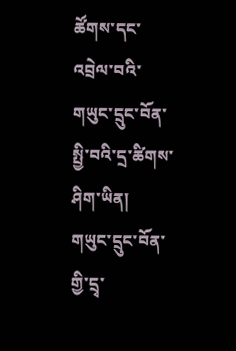ཚོགས་དང་འབྲེལ་བའི་གཡུང་དྲུང་བོན་སྤྱི་བའི་དྲ་ཚིགས་ཤིག་ཡིན།
གཡུང་དྲུང་བོན་གྱི་དྲྭ་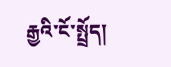རྒྱའི་ངོ་སྤྲོད།